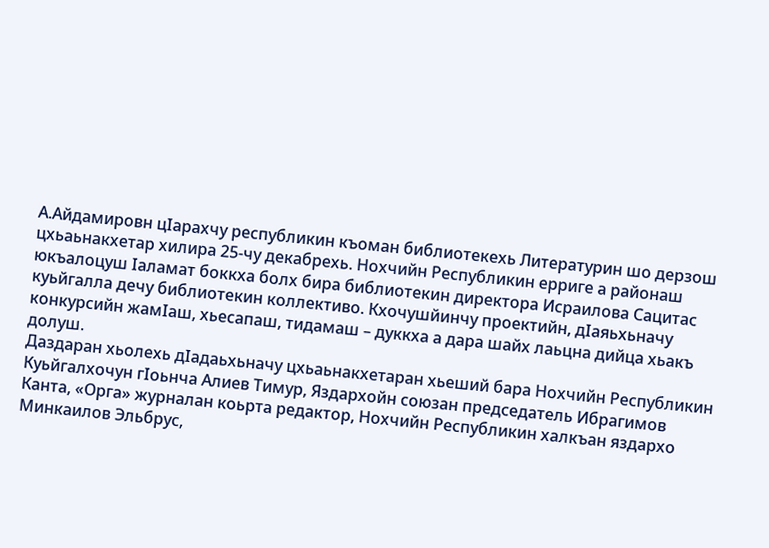А.Айдамировн цIарахчу республикин къоман библиотекехь Литературин шо дерзош цхьаьнакхетар хилира 25-чу декабрехь. Нохчийн Республикин ерриге а районаш юкъалоцуш Iаламат боккха болх бира библиотекин директора Исраилова Сацитас куьйгалла дечу библиотекин коллективо. Кхочушйинчу проектийн, дIаяьхьначу конкурсийн жамIаш, хьесапаш, тидамаш – дуккха а дара шайх лаьцна дийца хьакъ долуш.
Даздаран хьолехь дIадаьхьначу цхьаьнакхетаран хьеший бара Нохчийн Республикин Куьйгалхочун гIоьнча Алиев Тимур, Яздархойн союзан председатель Ибрагимов Канта, «Орга» журналан коьрта редактор, Нохчийн Республикин халкъан яздархо Минкаилов Эльбрус,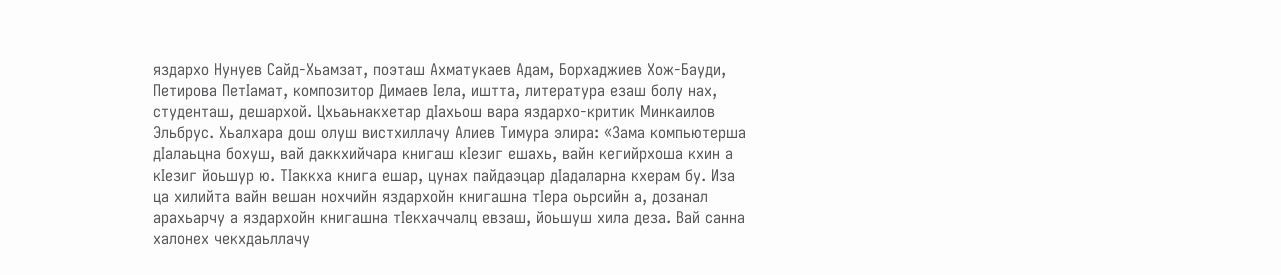яздархо Нунуев Сайд-Хьамзат, поэташ Ахматукаев Адам, Борхаджиев Хож-Бауди, Петирова ПетIамат, композитор Димаев Iела, иштта, литература езаш болу нах, студенташ, дешархой. Цхьаьнакхетар дIахьош вара яздархо-критик Минкаилов Эльбрус. Хьалхара дош олуш вистхиллачу Алиев Тимура элира: «Зама компьютерша дIалаьцна бохуш, вай даккхийчара книгаш кIезиг ешахь, вайн кегийрхоша кхин а кIезиг йоьшур ю. ТIаккха книга ешар, цунах пайдаэцар дIадаларна кхерам бу. Иза ца хилийта вайн вешан нохчийн яздархойн книгашна тIера оьрсийн а, дозанал арахьарчу а яздархойн книгашна тIекхаччалц евзаш, йоьшуш хила деза. Вай санна халонех чекхдаьллачу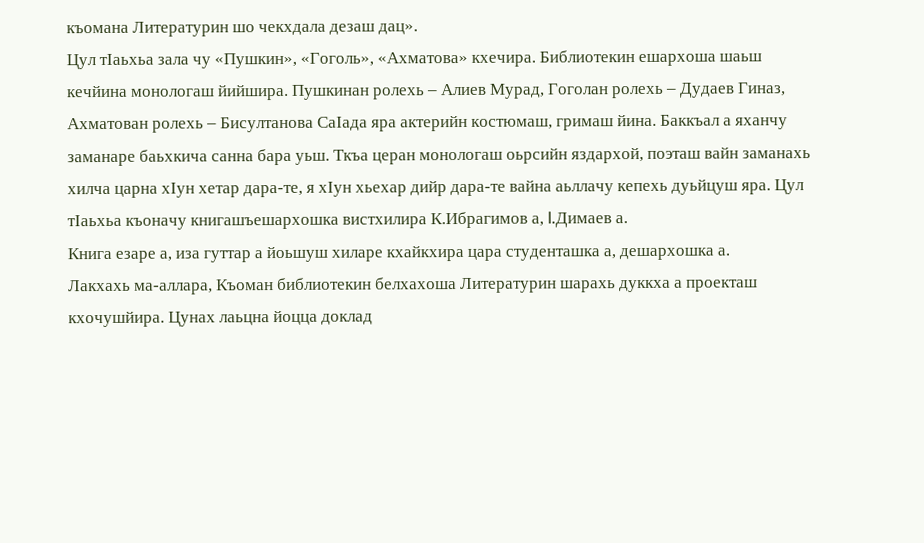къомана Литературин шо чекхдала дезаш дац».
Цул тIаьхьа зала чу «Пушкин», «Гоголь», «Ахматова» кхечира. Библиотекин ешархоша шаьш кечйина монологаш йийшира. Пушкинан ролехь – Алиев Мурад, Гоголан ролехь – Дудаев Гиназ, Ахматован ролехь – Бисултанова СаIада яра актерийн костюмаш, гримаш йина. Баккъал а яханчу заманаре баьхкича санна бара уьш. Ткъа церан монологаш оьрсийн яздархой, поэташ вайн заманахь хилча царна хIун хетар дара-те, я хIун хьехар дийр дара-те вайна аьллачу кепехь дуьйцуш яра. Цул тIаьхьа къоначу книгашъешархошка вистхилира К.Ибрагимов а, I.Димаев а.
Книга езаре а, иза гуттар а йоьшуш хиларе кхайкхира цара студенташка а, дешархошка а.
Лакхахь ма-аллара, Къоман библиотекин белхахоша Литературин шарахь дуккха а проекташ кхочушйира. Цунах лаьцна йоцца доклад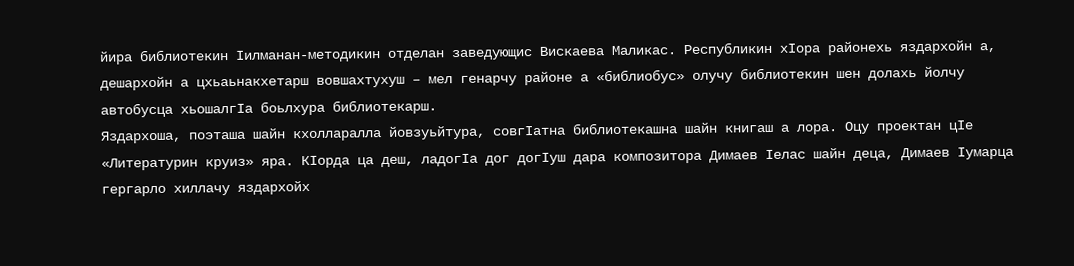йира библиотекин Iилманан-методикин отделан заведующис Вискаева Маликас. Республикин хIора районехь яздархойн а, дешархойн а цхьаьнакхетарш вовшахтухуш – мел генарчу районе а «библиобус» олучу библиотекин шен долахь йолчу автобусца хьошалгIа боьлхура библиотекарш.
Яздархоша, поэташа шайн кхолларалла йовзуьйтура, совгIатна библиотекашна шайн книгаш а лора. Оцу проектан цIе «Литературин круиз» яра. КIорда ца деш, ладогIа дог догIуш дара композитора Димаев Iелас шайн деца, Димаев Iумарца гергарло хиллачу яздархойх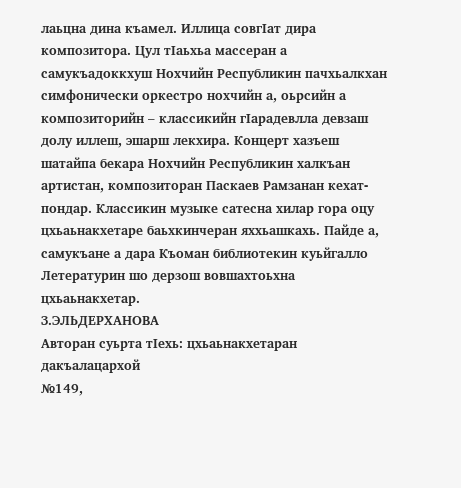лаьцна дина къамел. Иллица совгIат дира композитора. Цул тIаьхьа массеран а самукъадоккхуш Нохчийн Республикин пачхьалкхан симфонически оркестро нохчийн а, оьрсийн а композиторийн – классикийн гIарадевлла девзаш долу иллеш, эшарш лекхира. Концерт хазъеш шатайпа бекара Нохчийн Республикин халкъан артистан, композиторан Паскаев Рамзанан кехат-пондар. Классикин музыке сатесна хилар гора оцу цхьаьнакхетаре баьхкинчеран яххьашкахь. Пайде а, самукъане а дара Къоман библиотекин куьйгалло Летературин шо дерзош вовшахтоьхна цхьаьнакхетар.
З.ЭЛЬДЕРХАНОВА
Авторан суьрта тIехь: цхьаьнакхетаран дакъалацархой
№149,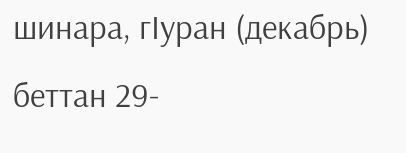шинара, гIуран (декабрь) беттан 29-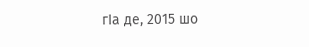гIа де, 2015 шо